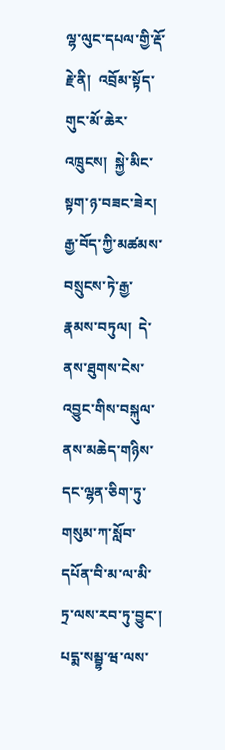ལྷ་ལུང་དཔལ་གྱི་རྡོ་རྗེ་ནི།  འབྲོམ་སྟོད་གུང་མོ་ཆེར་འཁྲུངས།  སྐྱེ་མིང་སྟག་ཉ་བཟང་ཟེར།  རྒྱ་བོད་ཀྱི་མཚམས་བསྲུངས་ཏེ་རྒྱ་རྣམས་བཏུལ།  དེ་ནས་ཐུགས་ངེས་འབྱུང་གིས་བསྐུལ་ནས་མཆེད་གཉིས་དང་ལྷན་ཅིག་ཏུ་གསུམ་ཀ་སློབ་དཔོན་བི་མ་ལ་མི་ཏྲ་ལས་རབ་ཏུ་བྱུང་།   པདྨ་སམྦྷ་ཝ་ལས་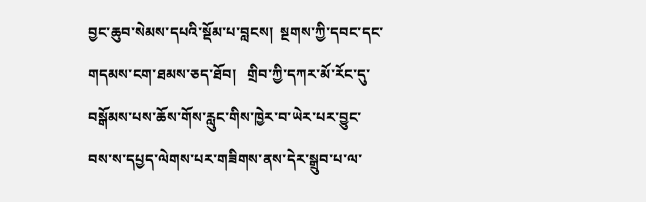བྱང་ཆུབ་སེམས་དཔའི་སྡོམ་པ་བླངས།  སྔགས་ཀྱི་དབང་དང་གདམས་ངག་ཐམས་ཅད་ཐོབ།   གྲིབ་ཀྱི་དཀར་མོ་རོང་དུ་བསྒོམས་པས་ཆོས་གོས་རླུང་གིས་ཁྱེར་བ་ཡེར་པར་བྱུང་བས་ས་དཔྱད་ལེགས་པར་གཟིགས་ནས་དེར་སྒྲུབ་པ་ལ་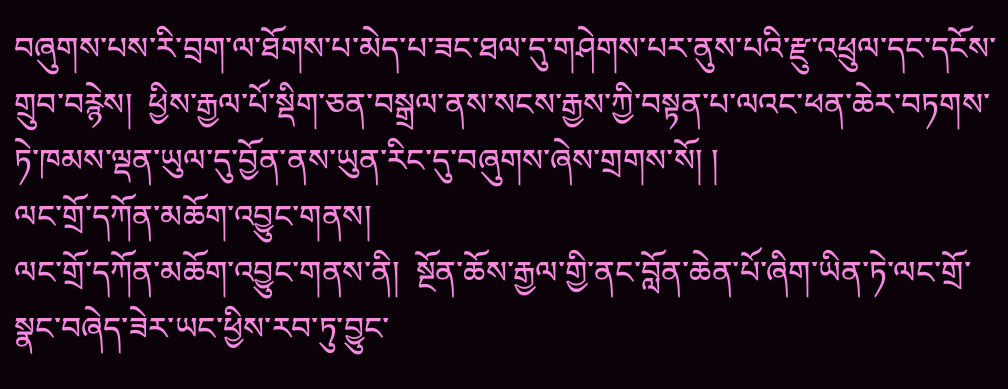བཞུགས་པས་རི་བྲག་ལ་ཐོགས་པ་མེད་པ་ཟང་ཐལ་དུ་གཤེགས་པར་ནུས་པའི་རྫུ་འཕྲུལ་དང་དངོས་གྲུབ་བརྙེས།  ཕྱིས་རྒྱལ་པོ་སྡིག་ཅན་བསྒྲལ་ནས་སངས་རྒྱས་ཀྱི་བསྟན་པ་ལའང་ཕན་ཆེར་བཏགས་ཏེ་ཁམས་ལྡན་ཡུལ་དུ་བྱོན་ནས་ཡུན་རིང་དུ་བཞུགས་ཞེས་གྲགས་སོ། །
ལང་གྲོ་དཀོན་མཆོག་འབྱུང་གནས།
ལང་གྲོ་དཀོན་མཆོག་འབྱུང་གནས་ནི།  སྔོན་ཆོས་རྒྱལ་གྱི་ནང་བློན་ཆེན་པོ་ཞིག་ཡིན་ཏེ་ལང་གྲོ་སྣང་བཞེད་ཟེར་ཡང་ཕྱིས་རབ་ཏུ་བྱུང་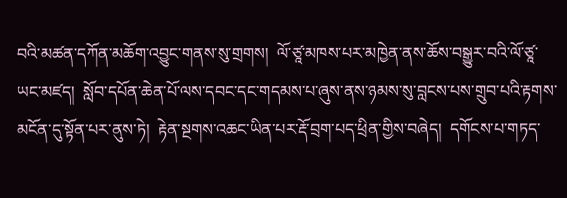བའི་མཚན་དཀོན་མཆོག་འབྱུང་གནས་སུ་གྲགས།  ལོ་ཙཱ་མཁས་པར་མཁྱེན་ནས་ཆོས་བསྒྱུར་བའི་ལོ་ཙཱ་ཡང་མཛད།  སློབ་དཔོན་ཆེན་པོ་ལས་དབང་དང་གདམས་པ་ཞུས་ནས་ཉམས་སུ་བླངས་པས་གྲུབ་པའི་རྟགས་མངོན་དུ་སྟོན་པར་ནུས་ཏེ།  རྟེན་སྔགས་འཆང་ཡིན་པར་རྡོ་བྲག་པད་ཕྲིན་གྱིས་བཞེད།  དགོངས་པ་གཏད་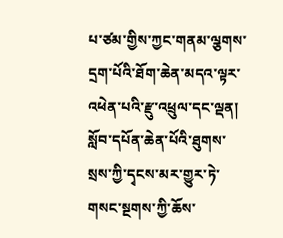པ་ཙམ་གྱིས་ཀྱང་གནམ་ལྕགས་དྲག་པོའི་ཐོག་ཆེན་མདའ་ལྟར་འཕེན་པའི་རྫུ་འཕྲུལ་དང་ལྡན།   སློབ་དཔོན་ཆེན་པོའི་ཐུགས་སྲས་ཀྱི་དྭངས་མར་གྱུར་ཏེ་གསང་སྔགས་ཀྱི་ཆོས་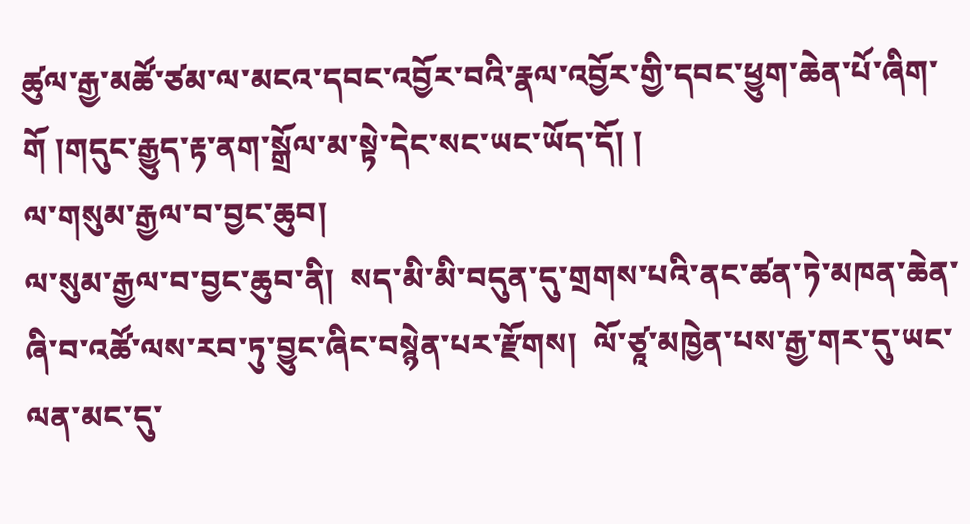ཚུལ་རྒྱ་མཚོ་ཙམ་ལ་མངའ་དབང་འབྱོར་བའི་རྣལ་འབྱོར་གྱི་དབང་ཕྱུག་ཆེན་པོ་ཞིག་གོ །གདུང་རྒྱུད་རྟ་ནག་སྒྲོལ་མ་སྟེ་དེང་སང་ཡང་ཡོད་དོ། །
ལ་གསུམ་རྒྱལ་བ་བྱང་ཆུབ།
ལ་སུམ་རྒྱལ་བ་བྱང་ཆུབ་ནི།  སད་མི་མི་བདུན་དུ་གྲགས་པའི་ནང་ཚན་ཏེ་མཁན་ཆེན་ཞི་བ་འཚོ་ལས་རབ་ཏུ་བྱུང་ཞིང་བསྙེན་པར་རྫོགས།  ལོ་ཙཱ་མཁྱེན་པས་རྒྱ་གར་དུ་ཡང་ལན་མང་དུ་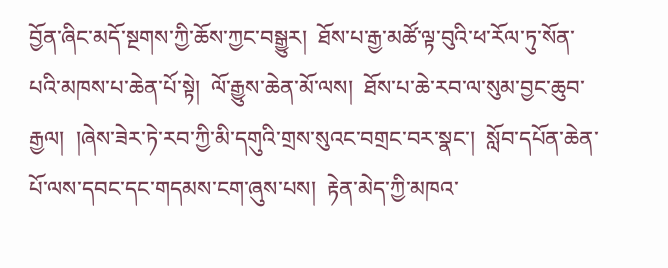བྱོན་ཞིང་མདོ་སྔགས་ཀྱི་ཆོས་ཀྱང་བསྒྱུར།  ཐོས་པ་རྒྱ་མཚོ་ལྟ་བུའི་ཕ་རོལ་ཏུ་སོན་པའི་མཁས་པ་ཆེན་པོ་སྟེ།  ལོ་རྒྱུས་ཆེན་མོ་ལས།  ཐོས་པ་ཆེ་རབ་ལ་སུམ་བྱང་ཆུབ་རྒྱལ།  །ཞེས་ཟེར་ཏེ་རབ་ཀྱི་མི་དགུའི་གྲས་སུའང་བགྲང་བར་སྣང་།  སློབ་དཔོན་ཆེན་པོ་ལས་དབང་དང་གདམས་ངག་ཞུས་པས།  རྟེན་མེད་ཀྱི་མཁའ་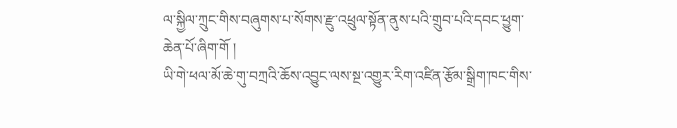ལ་སྐྱིལ་ཀྲུང་གིས་བཞུགས་པ་སོགས་རྫུ་འཕྲུལ་སྟོན་ནུས་པའི་གྲུབ་པའི་དབང་ཕྱུག་ཆེན་པོ་ཞིག་གོ །
ཡི་གེ་ཕལ་མོ་ཆེ་གུ་བཀྲའི་ཆོས་འབྱུང་ལས་སྔ་འགྱུར་རིག་འཛིན་རྩོམ་སྒྲིག་ཁང་གིས་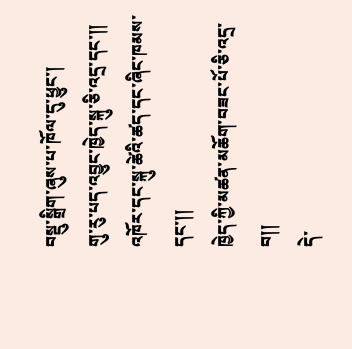བསྡུ་སྒྲིག་ཞུས་པ་ཁོལ་དུ་ཕྱུང་།
གུ་རུ་པད་འབྱུང་ཁྱེད་སྐུ་ཅི་འདྲ་དང་།།
འཁོར་དང་སྐུ་ཚེའི་ཚད་དང་ཞིང་ཁམས་དང་།།
ཁྱེད་ཀྱི་མཚན་མཆོག་བཟང་པོ་ཅི་འདྲ་བ།།
དེ་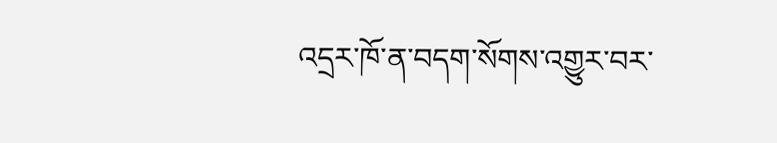འདྲར་ཁོ་ན་བདག་སོགས་འགྱུར་བར་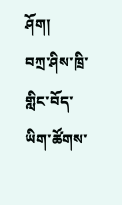ཤོག།
བཀྲ་ཤིས་ཁྲི་གླིང་བོད་ཡིག་ཚོགས་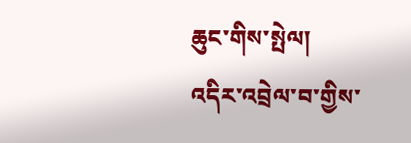ཆུང་གིས་སྤེལ།
འདིར་འབྲེལ་བ་གྱིས་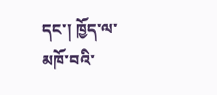དང་། ཁྱོད་ལ་མཁོ་བའི་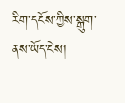རིག་དངོས་ཀྱིས་སྒུག་ནས་ཡོད་ངེས།